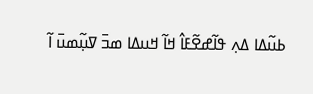ߕߎ߬ߡߊ ߡߍ߲ ߟߊ߬ߝߐ߬ߓߊ߮ ߞߊ߬ ߞߎߡߊ ߘߏ߫ ߜߎ߲߬ߘߎ߫ ߊ߬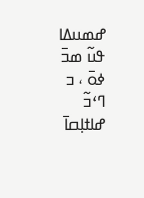ߝߘߎߡߊ ߟߎ߬ ߘߏ߫ ߦߋ߫ ، ߏ ߣߵߏ߬ ߝߊߙߊ߲ߛߊ߫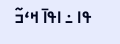ߟߊ ߸ ߊߟߊ߫ ߞߵߏ߬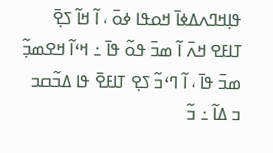ߟߊ߲ߞߣߍߡߦߊ߫ ߞߋߟߊ ߦߋ߫ ، ߊ߬ ߞߊ߬ ߖߐ߲߫ ߠߊߓߐ ߞߍ߫ ߊ߬ ߘߏ߫ ߟߋ߬ ߟߊ߫ ߸ ߞߵߊ߬ ߞߐߘߏ߲߬ ߘߏ߫ ߟߊ߫ ، ߊ߬ ߣߵߏ߬ ߖߐ߲ ߠߊߓߐ߫ ߟߊ ߡߏ߬ߛߏ ߏ ߡߊ߬ ߸ ߏ߬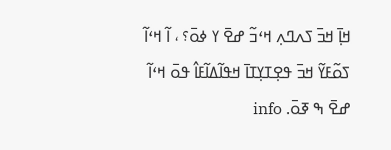ߞߊ߲߫ ߞߏ߫ ߖߍߣߍ߲ ߞߵߏ߬ ߝߐ߫ ߌ ߦߋ߫؟ ، ߊ߬ ߞߵߊ߬ ߖߋ߬ߓߌ߬ ߞߏ߫ ߟߐ߲ߠߌ߲ߠߊ߫ ߞߟߊ߬ߡߊ߬ߓߊ߮ ߟߋ߫ ߞߵߊ߬ ߝߐ߫ ߒ ߧߋ߫. info